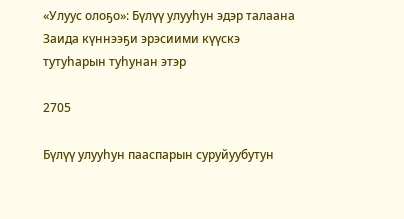«Улуус олоҕо»: Бүлүү улууһун эдэр талаана Заида күннээҕи эрэсиими күүскэ тутуһарын туһунан этэр

2705

Бүлүү улууһун пааспарын суруйуубутун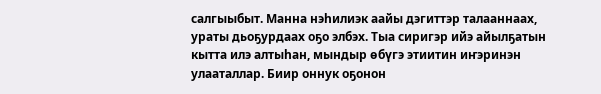салгыыбыт. Манна нэһилиэк аайы дэгиттэр талааннаах, ураты дьоҕурдаах оҕо элбэх. Тыа сиригэр ийэ айылҕатын кытта илэ алтыһан, мындыр өбүгэ этиитин иҥэринэн улааталлар. Биир оннук оҕонон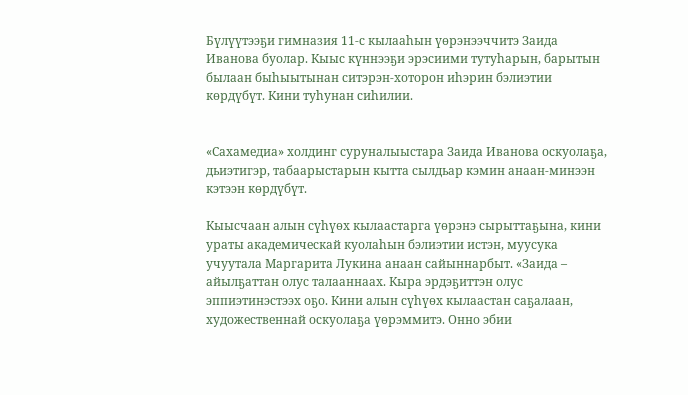Бүлүүтээҕи гимназия 11-с кылааһын үөрэнээччитэ Заида Иванова буолар. Кыыс күннээҕи эрэсиими тутуһарын, барытын былаан быһыытынан ситэрэн-хоторон иһэрин бэлиэтии көрдүбүт. Кини туһунан сиһилии.


«Сахамедиа» холдинг суруналыыстара Заида Иванова оскуолаҕа, дьиэтигэр, табаарыстарын кытта сылдьар кэмин анаан-минээн кэтээн көрдүбүт.

Кыысчаан алын сүһүөх кылаастарга үөрэнэ сырыттаҕына, кини ураты академическай куолаһын бэлиэтии истэн, муусука учуутала Маргарита Лукина анаан сайыннарбыт. «Заида – айылҕаттан олус талааннаах. Кыра эрдэҕиттэн олус эппиэтинэстээх оҕо. Кини алын сүһүөх кылаастан саҕалаан, художественнай оскуолаҕа үөрэммитэ. Онно эбии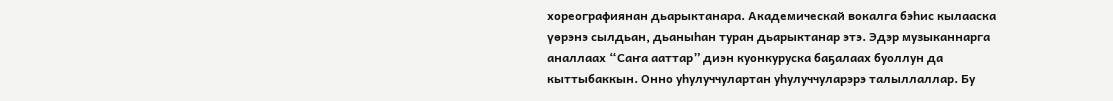хореографиянан дьарыктанара. Академическай вокалга бэһис кылааска үөрэнэ сылдьан, дьаныһан туран дьарыктанар этэ. Эдэр музыканнарга аналлаах “Саҥа ааттар” диэн куонкуруска баҕалаах буоллун да кыттыбаккын. Онно уһулуччулартан уһулуччуларэрэ талыллаллар. Бу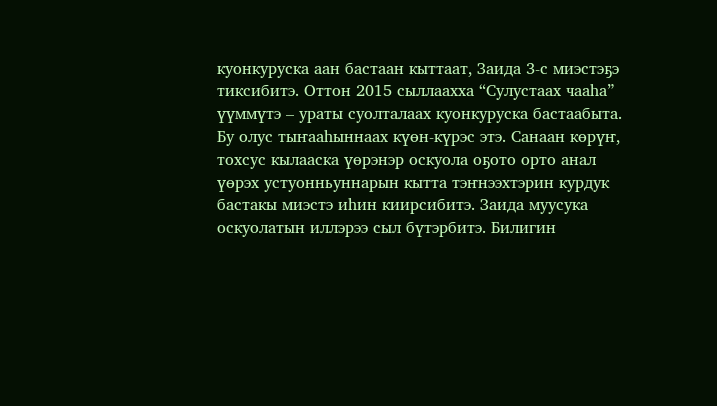куонкуруска аан бастаан кыттаат, Заида 3-с миэстэҕэ тиксибитэ. Оттон 2015 сыллаахха “Сулустаах чааһа” үүммүтэ – ураты суолталаах куонкуруска бастаабыта. Бу олус тыҥааһыннаах күөн-күрэс этэ. Санаан көрүҥ, тохсус кылааска үөрэнэр оскуола оҕото орто анал үөрэх устуонньуннарын кытта тэҥнээхтэрин курдук бастакы миэстэ иһин киирсибитэ. Заида муусука оскуолатын иллэрээ сыл бүтэрбитэ. Билигин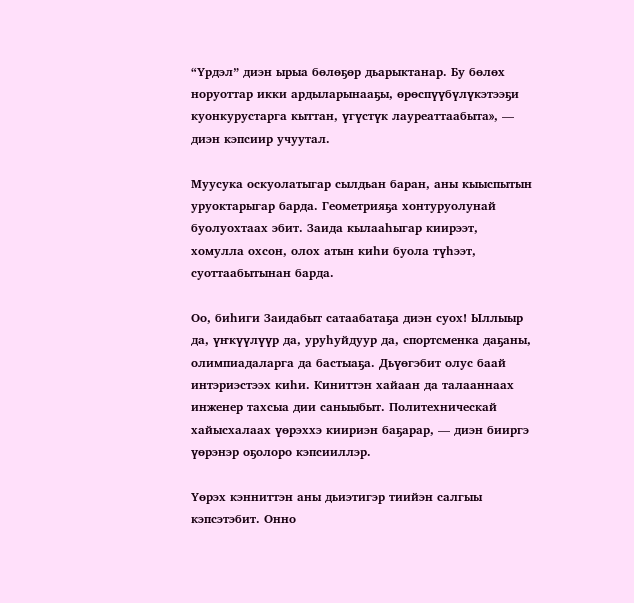“Үрдэл” диэн ырыа бөлөҕөр дьарыктанар. Бу бөлөх норуоттар икки ардыларынааҕы, өрөспүүбүлүкэтээҕи куонкурустарга кыттан, үгүстүк лауреаттаабыта», — диэн кэпсиир учуутал.

Муусука оскуолатыгар сылдьан баран, аны кыыспытын уруоктарыгар барда. Геометрияҕа хонтуруолунай буолуохтаах эбит. Заида кылааһыгар киирээт, хомулла охсон, олох атын киһи буола түһээт, суоттаабытынан барда.

Оо, биһиги Заидабыт сатаабатаҕа диэн суох! Ыллыыр да, үҥкүүлүүр да, уруһуйдуур да, спортсменка даҕаны, олимпиадаларга да бастыаҕа. Дьүөгэбит олус баай интэриэстээх киһи. Киниттэн хайаан да талааннаах инженер тахсыа дии саныыбыт. Политехническай хайысхалаах үөрэххэ киириэн баҕарар, — диэн бииргэ үөрэнэр оҕолоро кэпсииллэр.

Үөрэх кэнниттэн аны дьиэтигэр тиийэн салгыы кэпсэтэбит. Онно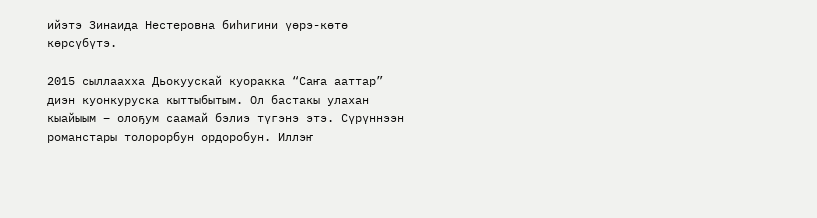ийэтэ Зинаида Нестеровна биһигини үөрэ-көтө көрсүбүтэ.

2015 сыллаахха Дьокуускай куоракка “Саҥа ааттар” диэн куонкуруска кыттыбытым. Ол бастакы улахан кыайыым – олоҕум саамай бэлиэ түгэнэ этэ. Сүрүннээн романстары толорорбун ордоробун. Иллэҥ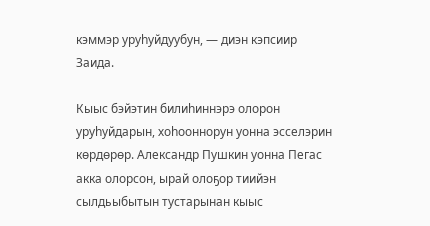кэммэр уруһуйдуубун, — диэн кэпсиир Заида.

Кыыс бэйэтин билиһиннэрэ олорон уруһуйдарын, хоһооннорун уонна эсселэрин көрдөрөр. Александр Пушкин уонна Пегас акка олорсон, ырай олоҕор тиийэн сылдьыбытын тустарынан кыыс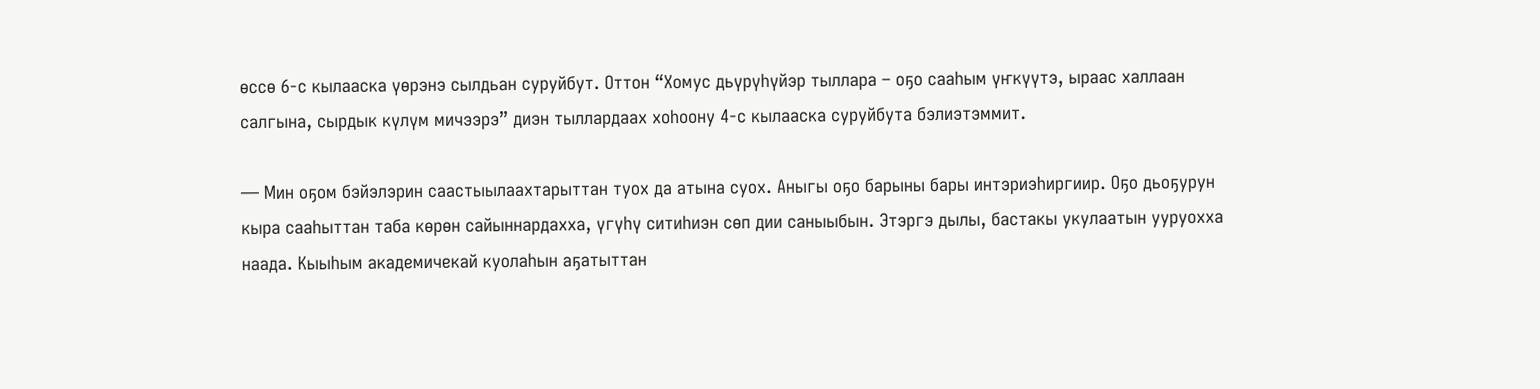өссө 6-с кылааска үөрэнэ сылдьан суруйбут. Оттон “Хомус дьүрүһүйэр тыллара – оҕо сааһым үҥкүүтэ, ыраас халлаан салгына, сырдык күлүм мичээрэ” диэн тыллардаах хоһоону 4-с кылааска суруйбута бэлиэтэммит.

— Мин оҕом бэйэлэрин саастыылаахтарыттан туох да атына суох. Аныгы оҕо барыны бары интэриэһиргиир. Оҕо дьоҕурун кыра сааһыттан таба көрөн сайыннардахха, үгүһү ситиһиэн сөп дии саныыбын. Этэргэ дылы, бастакы укулаатын ууруохха наада. Кыыһым академичекай куолаһын аҕатыттан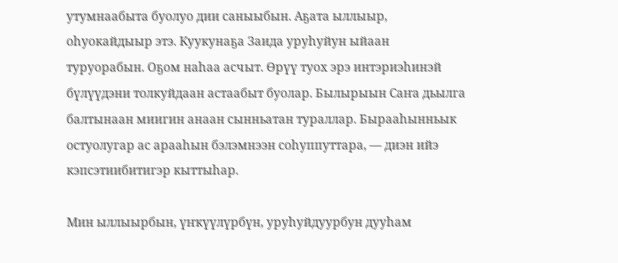утумнаабыта буолуо дии саныыбын. Аҕата ыллыыр, оһуокайдыыр этэ. Куукунаҕа Заида уруһуйун ыйаан туруорабын. Оҕом наһаа асчыт. Өрүү туох эрэ интэриэһинэй бүлүүдэни толкуйдаан астаабыт буолар. Былырыын Саҥа дьылга балтынаан миигин анаан сынньатан тураллар. Бырааһынньык остуолугар ас арааһын бэлэмнээн соһуппуттара, — диэн ийэ кэпсэтиибитигэр кыттыһар.

Мин ыллыырбын, үҥкүүлүрбүн, уруһуйдуурбун дууһам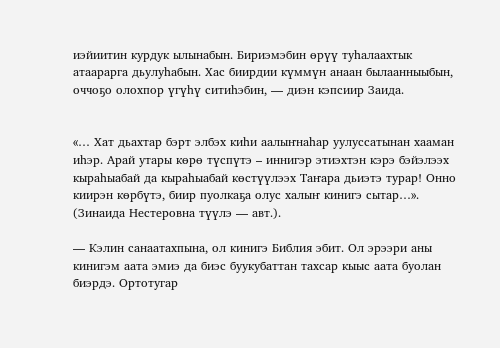иэйиитин курдук ылынабын. Бириэмэбин өрүү туһалаахтык атаарарга дьулуһабын. Хас биирдии күммүн анаан былаанныыбын, оччоҕо олохпор үгүһү ситиһэбин, — диэн кэпсиир Заида.


«… Хат дьахтар бэрт элбэх киһи аалыҥнаһар уулуссатынан хааман иһэр. Арай утары көрө түспүтэ – иннигэр этиэхтэн кэрэ бэйэлээх кыраһыабай да кыраһыабай көстүүлээх Таҥара дьиэтэ турар! Онно киирэн көрбүтэ, биир пуолкаҕа олус халыҥ кинигэ сытар…». (Зинаида Нестеровна түүлэ — авт.).

— Кэлин санаатахпына, ол кинигэ Библия эбит. Ол эрээри аны кинигэм аата эмиэ да биэс буукубаттан тахсар кыыс аата буолан биэрдэ. Ортотугар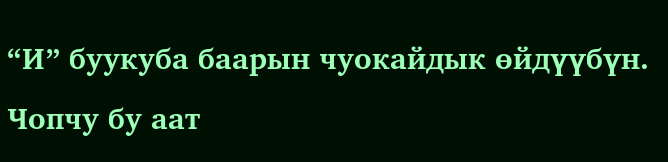“И” буукуба баарын чуокайдык өйдүүбүн. Чопчу бу аат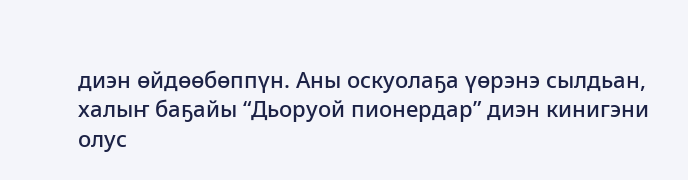диэн өйдөөбөппүн. Аны оскуолаҕа үөрэнэ сылдьан, халыҥ баҕайы “Дьоруой пионердар” диэн кинигэни олус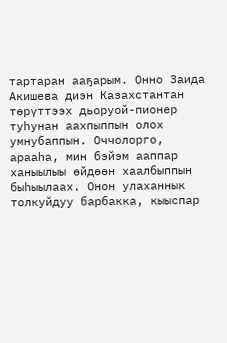тартаран ааҕарым. Онно Заида Акишева диэн Казахстантан төрүттээх дьоруой-пионер туһунан аахпыппын олох умнубаппын. Оччолорго, арааһа, мин бэйэм ааппар ханыылыы өйдөөн хаалбыппын быһыылаах. Онон улаханнык толкуйдуу барбакка, кыыспар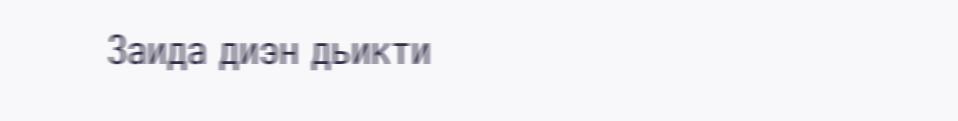Заида диэн дьикти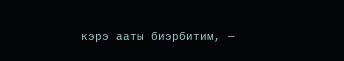кэрэ ааты биэрбитим, —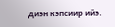диэн кэпсиир ийэ.